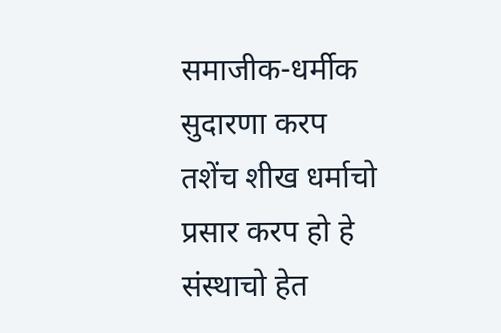समाजीक-धर्मीक सुदारणा करप तशेंच शीख धर्माचो प्रसार करप हो हे संस्थाचो हेत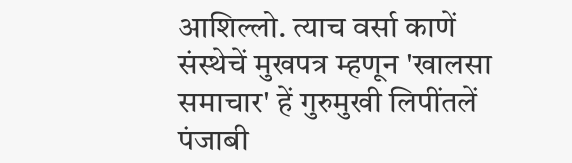आशिल्लो. त्याच वर्सा काणें संस्थेचें मुखपत्र म्हणून 'खालसा समाचार' हें गुरुमुखी लिपींतलें पंजाबी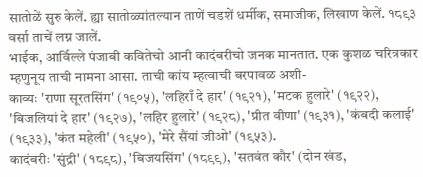सातोळें सुरु केलें. ह्या सातोळ्यांतल्यान ताणें चडशें धर्मीक, समाजीक, लिखाण केलें. १८९३ वर्सा ताचें लग्न जालें.
भाईक, आर्विल्ले पंजाबी कवितेचो आनी कादंबरीचो जनक मानतात. एक कुशळ चरित्रकार म्हणुनूय ताची नामना आसा. ताची कांय म्हत्वाची बरपावळ अशी-
काव्यः 'राणा सूरतसिंग' (१९०५), 'लहिराँ दे हार' (१९२१), 'मटक हुलारे' (१९२२), 'बिजलियां दे हार' (१९२७), 'लहिर हुलारे' (१९२८), 'प्रीत वीणा' (१९३१), 'कंबदी कलाई' (१९३३), 'कंत महेली' (१९५०), 'मेरे सैंयां जीओ' (१९५३).
कादंबरीः 'सुंद्री' (१८९८), 'बिजयसिंग' (१८९९), 'सतवंत कौर' (दोन खंड,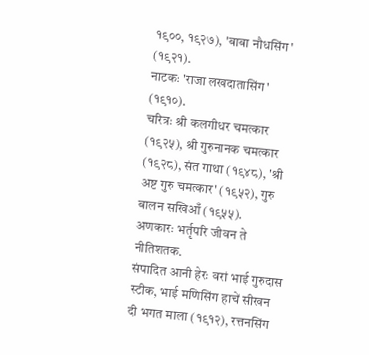१९००, १९२७), 'बाबा नौधसिंग' (१९२१).
नाटकः 'राजा लखदातासिंग' (१९१०).
चरित्रः श्री कलगीधर चमत्कार (१९२५), श्री गुरुनानक चमत्कार (१९२८), संत गाथा (१९४८), 'श्री अष्ट गुरु चमत्कार' (१९५२), गुरु बालन सखिआँ (१९५५).
अणकारः भर्तृपरि जीवन ते नीतिशतक.
संपादित आनी हेरः वरां भाई गुरुदास स्टीक, भाई मणिसिंग हाचें सीखन दी भगत माला (१९१२), रत्तनसिंग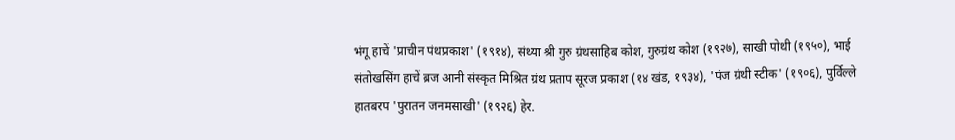भंगू हाचें 'प्राचीन पंथप्रकाश' (१९१४), संथ्या श्री गुरु ग्रंथसाहिब कोश, गुरुग्रंथ कोश (१९२७), साखी पोथी (१९५०), भाई संतोखसिंग हाचें ब्रज आनी संस्कृत मिश्रित ग्रंथ प्रताप सूरज प्रकाश (१४ खंड, १९३४), 'पंज ग्रंथी स्टीक' (१९०६), पुर्विल्ले हातबरप 'पुरातन जनमसाखी' (१९२६) हेर.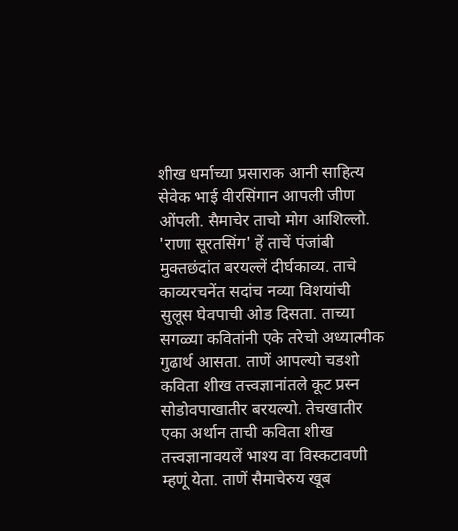शीख धर्माच्या प्रसाराक आनी साहित्य सेवेक भाई वीरसिंगान आपली जीण ओंपली. सैमाचेर ताचो मोग आशिल्लो. 'राणा सूरतसिंग' हें ताचें पंजांबी मुक्तछंदांत बरयल्लें दीर्घकाव्य. ताचे काव्यरचनेंत सदांच नव्या विशयांची सुलूस घेवपाची ओड दिसता. ताच्या सगळ्या कवितांनी एके तरेचो अध्यात्मीक गुढार्थ आसता. ताणें आपल्यो चडशो कविता शीख तत्त्वज्ञानांतले कूट प्रस्न सोडोवपाखातीर बरयल्यो. तेचखातीर एका अर्थान ताची कविता शीख तत्त्वज्ञानावयलें भाश्य वा विस्कटावणी म्हणूं येता. ताणें सैमाचेरुय खूब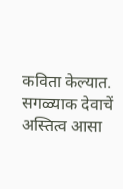कविता केल्यात. सगळ्याक देवाचें अस्तित्व आसा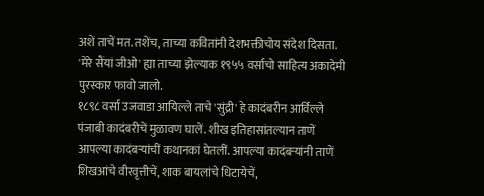अशें ताचें मत. तशेंच, ताच्या कवितांनी देशभक्तीचोय संदेश दिसता. 'मेरे सैंयां जीओ' ह्या ताच्या झेल्याक १९५५ वर्साचो साहित्य अकादेमी पुरस्कार फावो जालो.
१८९८ वर्सा उजवाडा आयिल्ले ताचे 'सुंद्री' हे कादंबरीन आर्विल्ले पंजाबी कादंबरीचें मुळावण घालें. शीख इतिहासांतल्यान ताणें आपल्या कादंबऱ्यांचीं कथानकां घेतलीं. आपल्या कादंबऱ्यांनी ताणें शिखआंचे वीरवृत्तीचें, शाक बायलांचे धिटायेचें,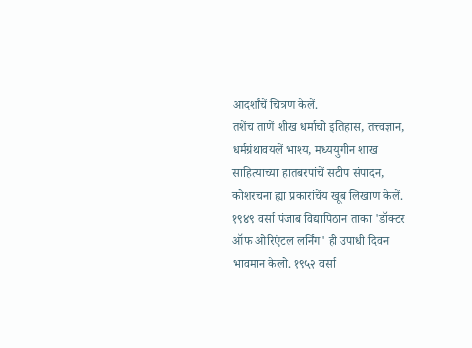आदर्शांचें चित्रण केलें.
तशेंच ताणें शीख धर्माचो इतिहास, तत्त्वज्ञान, धर्मग्रंथावयलें भाश्य, मध्ययुगीन शाख साहित्याच्या हातबरपांचें सटीप संपादन, कोशरचना ह्या प्रकारांचेंय खूब लिखाण केलें.
१९४९ वर्सा पंजाब विद्यापिठान ताका 'डॉक्टर ऑफ ओरिएंटल लर्निंग' ही उपाधी दिवन भावमान केलो. १९५२ वर्सा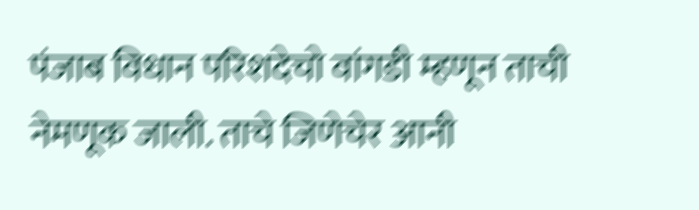पंजाब विधान परिशदेचो वांगडी म्हणून ताची नेमणूक जाली. ताचे जिणेचेर आनी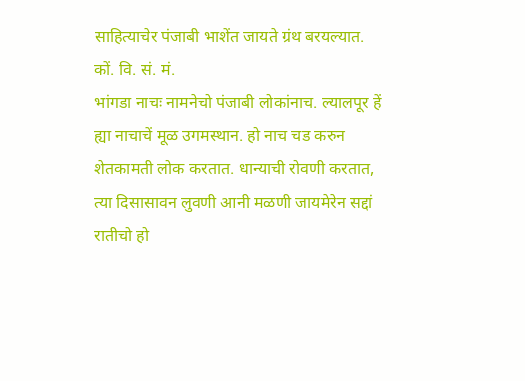साहित्याचेर पंजाबी भाशेंत जायते ग्रंथ बरयल्यात.
कों. वि. सं. मं.
भांगडा नाचः नामनेचो पंजाबी लोकांनाच. ल्यालपूर हें ह्या नाचाचें मूळ उगमस्थान. हो नाच चड करुन शेतकामती लोक करतात. धान्याची रोवणी करतात, त्या दिसासावन लुवणी आनी मळणी जायमेरेन सद्दां रातीचो हो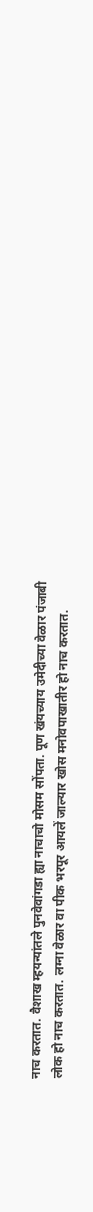नाच करतात. वैशाख म्हयन्यांतले पुनवेवांगडा ह्या नाचाचो मोसम सोंपता. पूण खंयच्याय उमेदीच्या वेळार पंजाबी लोक हो नाच करतात. लग्ना वेळार वा पीक भरपूर आयलें जाल्यार खोस मनोवपाखातीर हो नाच करतात.